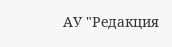АУ "Редакция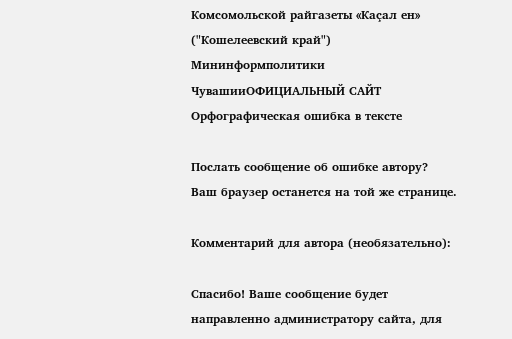Комсомольской райгазеты «Каçал ен» ("Кошелеевский край") Мининформполитики ЧувашииОФИЦИАЛЬНЫЙ САЙТ
Орфографическая ошибка в тексте

Послать сообщение об ошибке автору?
Ваш браузер останется на той же странице.

Комментарий для автора (необязательно):

Спасибо! Ваше сообщение будет направленно администратору сайта, для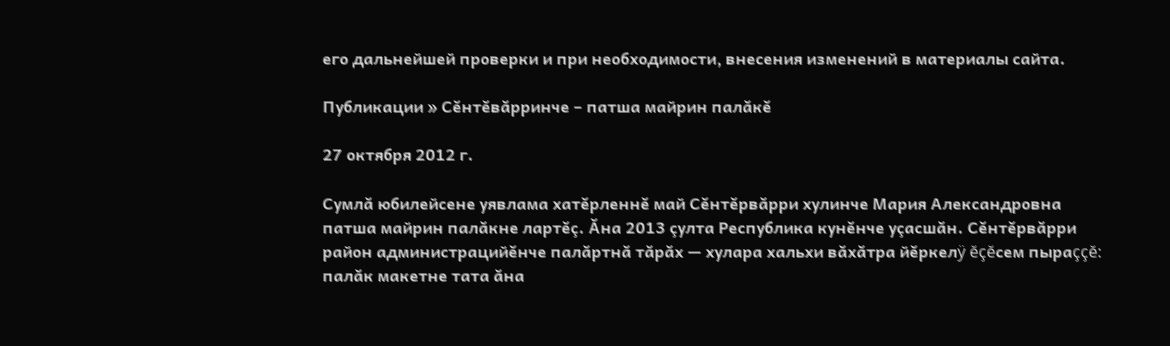его дальнейшей проверки и при необходимости, внесения изменений в материалы сайта.

Публикации » Сĕнтĕвăрринче – патша майрин палăкĕ

27 октября 2012 г.

Сумлă юбилейсене уявлама хатĕрленнĕ май Сĕнтĕрвăрри хулинче Мария Александровна патша майрин палăкне лартĕç. Ăна 2013 çулта Республика кунĕнче уçасшăн. Сĕнтĕрвăрри район администрацийĕнче палăртнă тăрăх — хулара хальхи вăхăтра йĕркелÿ ĕçĕсем пыраççĕ: палăк макетне тата ăна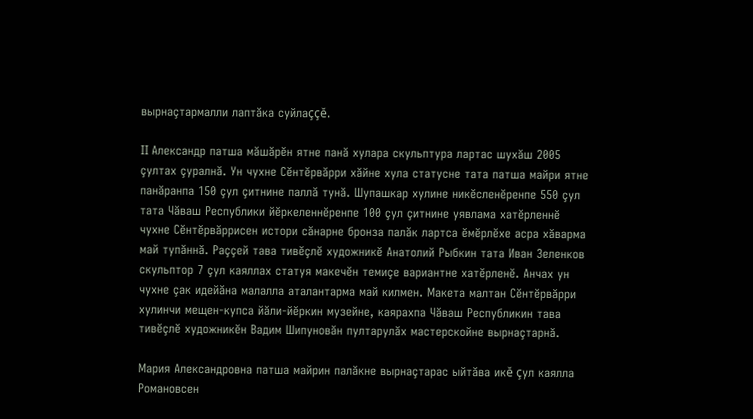вырнаçтармалли лаптăка суйлаççĕ.

II Александр патша мăшăрĕн ятне панă хулара скульптура лартас шухăш 2005 çултах çуралнă. Ун чухне Сĕнтĕрвăрри хăйне хула статусне тата патша майри ятне панăранпа 150 çул çитнине паллă тунă. Шупашкар хулине никĕсленĕренпе 550 çул тата Чăваш Республики йĕркеленнĕренпе 100 çул çитнине уявлама хатĕрленнĕ чухне Сĕнтĕрвăррисен истори сăнарне бронза палăк лартса ĕмĕрлĕхе асра хăварма май тупăннă. Раççей тава тивĕçлĕ художникĕ Анатолий Рыбкин тата Иван Зеленков скульптор 7 çул каяллах статуя макечĕн темиçе вариантне хатĕрленĕ. Анчах ун чухне çак идейăна малалла аталантарма май килмен. Макета малтан Сĕнтĕрвăрри хулинчи мещен-купса йăли-йĕркин музейне, каярахпа Чăваш Республикин тава тивĕçлĕ художникĕн Вадим Шипуновăн пултарулăх мастерскойне вырнаçтарнă.

Мария Александровна патша майрин палăкне вырнаçтарас ыйтăва икĕ çул каялла Романовсен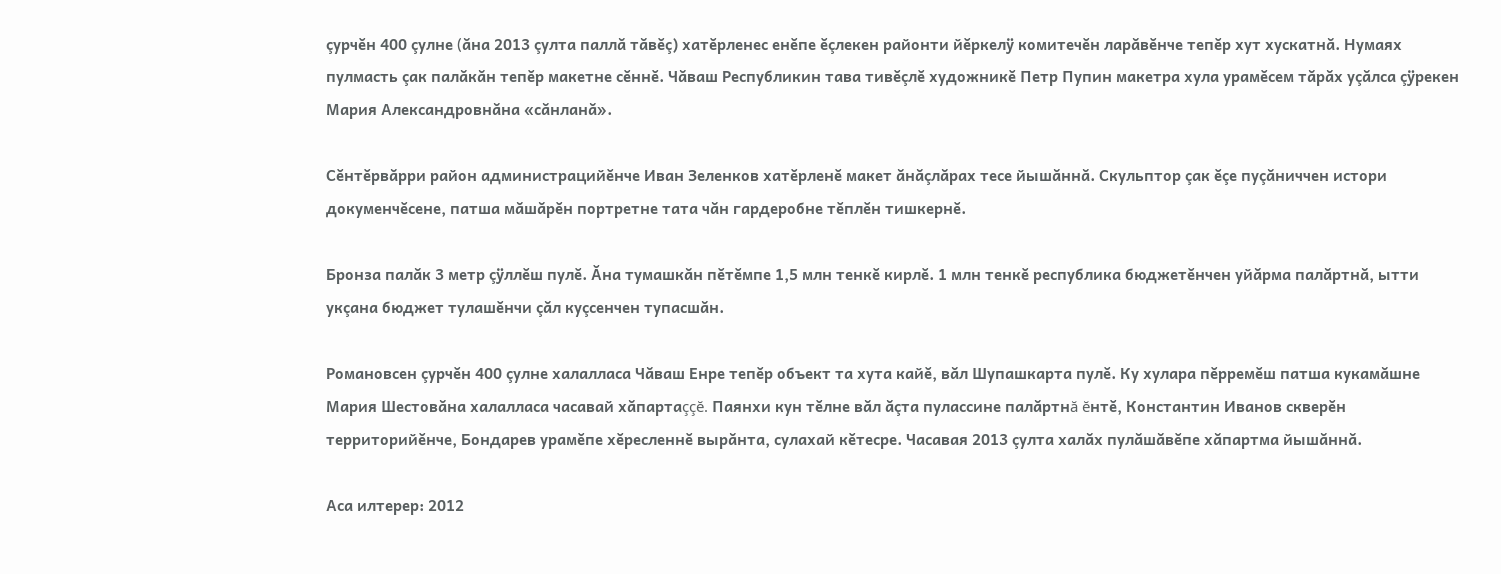çурчĕн 400 çулне (ăна 2013 çулта паллă тăвĕç) хатĕрленес енĕпе ĕçлекен районти йĕркелÿ комитечĕн ларăвĕнче тепĕр хут хускатнă. Нумаях пулмасть çак палăкăн тепĕр макетне сĕннĕ. Чăваш Республикин тава тивĕçлĕ художникĕ Петр Пупин макетра хула урамĕсем тăрăх уçăлса çÿрекен Мария Александровнăна «сăнланă».

Сĕнтĕрвăрри район администрацийĕнче Иван Зеленков хатĕрленĕ макет ăнăçлăрах тесе йышăннă. Скульптор çак ĕçе пуçăниччен истори докуменчĕсене, патша мăшăрĕн портретне тата чăн гардеробне тĕплĕн тишкернĕ.

Бронза палăк 3 метр çÿллĕш пулĕ. Ăна тумашкăн пĕтĕмпе 1,5 млн тенкĕ кирлĕ. 1 млн тенкĕ республика бюджетĕнчен уйăрма палăртнă, ытти укçана бюджет тулашĕнчи çăл куçсенчен тупасшăн.

Романовсен çурчĕн 400 çулне халалласа Чăваш Енре тепĕр объект та хута кайĕ, вăл Шупашкарта пулĕ. Ку хулара пĕрремĕш патша кукамăшне Мария Шестовăна халалласа часавай хăпартаççĕ. Паянхи кун тĕлне вăл ăçта пулассине палăртнă ĕнтĕ, Константин Иванов скверĕн территорийĕнче, Бондарев урамĕпе хĕресленнĕ вырăнта, сулахай кĕтесре. Часавая 2013 çулта халăх пулăшăвĕпе хăпартма йышăннă.

Аса илтерер: 2012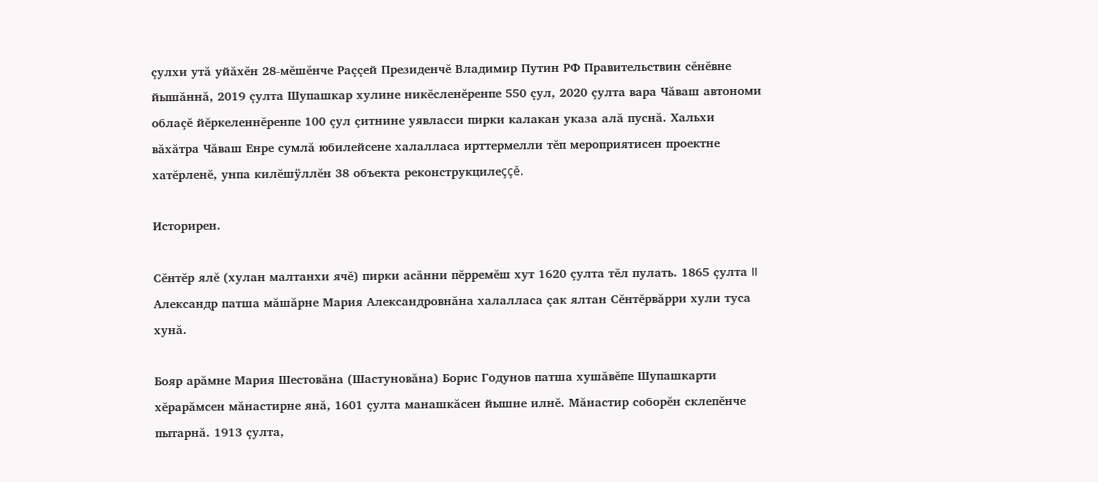çулхи утă уйăхĕн 28-мĕшĕнче Раççей Президенчĕ Владимир Путин РФ Правительствин сĕнĕвне йышăннă, 2019 çулта Шупашкар хулине никĕсленĕренпе 550 çул, 2020 çулта вара Чăваш автономи облаçĕ йĕркеленнĕренпе 100 çул çитнине уявласси пирки калакан указа алă пуснă. Хальхи вăхăтра Чăваш Енре сумлă юбилейсене халалласа ирттермелли тĕп мероприятисен проектне хатĕрленĕ, унпа килĕшÿллĕн 38 объекта реконструкцилеççĕ.

Историрен.

Сĕнтĕр ялĕ (хулан малтанхи ячĕ) пирки асăнни пĕрремĕш хут 1620 çулта тĕл пулать. 1865 çулта II Александр патша мăшăрне Мария Александровнăна халалласа çак ялтан Сĕнтĕрвăрри хули туса хунă.

Бояр арăмне Мария Шестовăна (Шастуновăна) Борис Годунов патша хушăвĕпе Шупашкарти хĕрарăмсен мăнастирне янă, 1601 çулта манашкăсен йышне илнĕ. Мăнастир соборĕн склепĕнче пытарнă. 1913 çулта,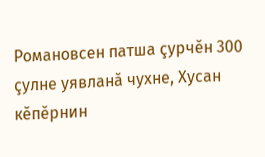Романовсен патша çурчĕн 300 çулне уявланă чухне, Хусан кĕпĕрнин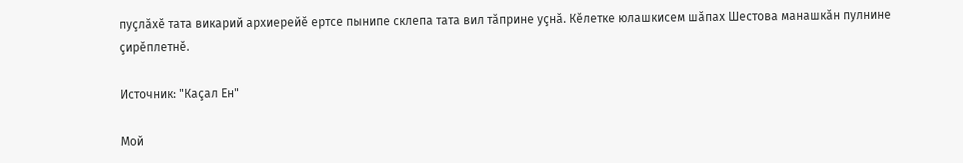пуçлăхĕ тата викарий архиерейĕ ертсе пынипе склепа тата вил тăприне уçнă. Кĕлетке юлашкисем шăпах Шестова манашкăн пулнине çирĕплетнĕ.

Источник: "Каçал Ен"

Мой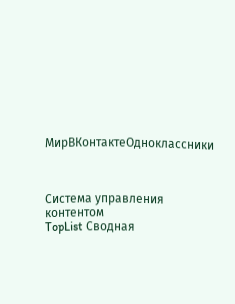МирВКонтактеОдноклассники



Система управления контентом
TopList Сводная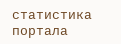статистика портала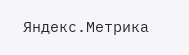Яндекс.Метрика